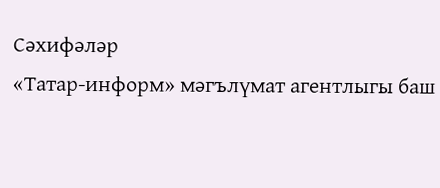Сәхифәләр
«Татар-информ» мәгълүмат агентлыгы баш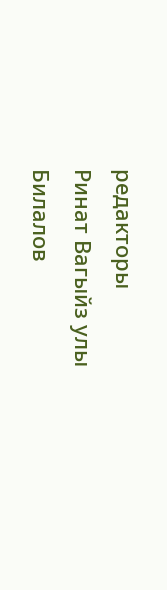редакторы
Ринат Вагыйз улы Билалов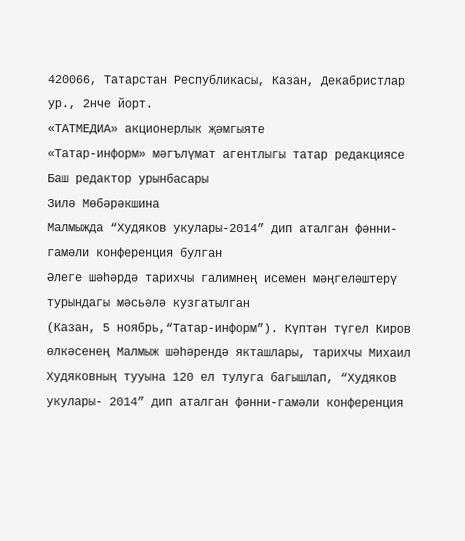420066, Татарстан Республикасы, Казан, Декабристлар ур., 2нче йорт.
«ТАТМЕДИА» акционерлык җәмгыяте
«Татар-информ» мәгълүмат агентлыгы татар редакциясе
Баш редактор урынбасары
Зилә Мөбәрәкшина
Малмыжда “Худяков укулары-2014” дип аталган фәнни-гамәли конференция булган
Әлеге шәһәрдә тарихчы галимнең исемен мәңгеләштерү турындагы мәсьәлә кузгатылган
(Казан, 5 ноябрь,“Татар-информ”). Күптән түгел Киров өлкәсенең Малмыж шәһәрендә якташлары, тарихчы Михаил Худяковның тууына 120 ел тулуга багышлап, “Худяков укулары- 2014” дип аталган фәнни-гамәли конференция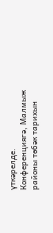үткәрелде.
Конференциягә, Малмыж районы төбәк тарихын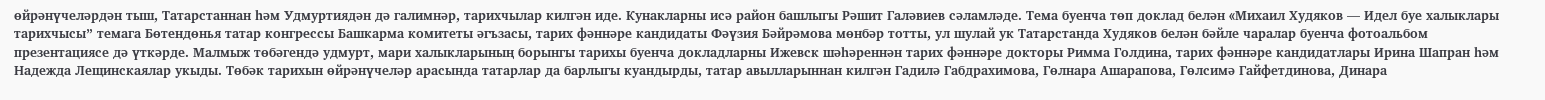өйрәнүчеләрдән тыш, Татарстаннан һәм Удмуртиядән дә галимнәр, тарихчылар килгән иде. Кунакларны исә район башлыгы Рәшит Галәвиев сәламләде. Тема буенча төп доклад белән «Михаил Худяков — Идел буе халыклары тарихчысы” темага Бөтендөнья татар конгрессы Башкарма комитеты әгъзасы, тарих фәннәре кандидаты Фәүзия Бәйрәмова мөнбәр тотты, ул шулай ук Татарстанда Худяков белән бәйле чаралар буенча фотоальбом презентациясе дә үткәрде. Малмыж төбәгендә удмурт, мари халыкларының борынгы тарихы буенча докладларны Ижевск шәһәреннән тарих фәннәре докторы Римма Голдина, тарих фәннәре кандидатлары Ирина Шапран һәм Надежда Лещинскаялар укыды. Төбәк тарихын өйрәнүчеләр арасында татарлар да барлыгы куандырды, татар авылларыннан килгән Гадилә Габдрахимова, Гөлнара Ашарапова, Гөлсимә Гайфетдинова, Динара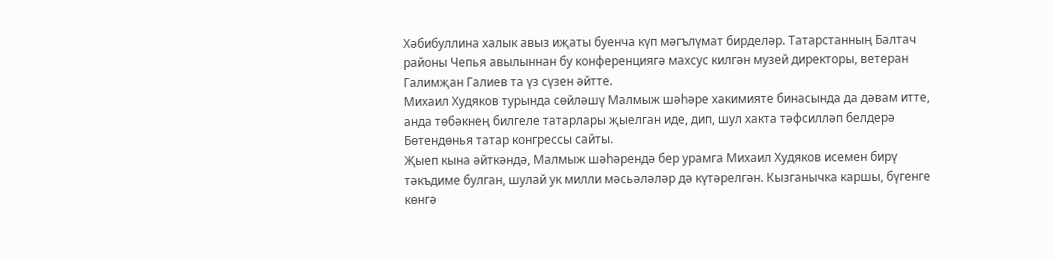Хәбибуллина халык авыз иҗаты буенча күп мәгълүмат бирделәр. Татарстанның Балтач районы Чепья авылыннан бу конференциягә махсус килгән музей директоры, ветеран Галимҗан Галиев та үз сүзен әйтте.
Михаил Худяков турында сөйләшү Малмыж шәһәре хакимияте бинасында да дәвам итте, анда төбәкнең билгеле татарлары җыелган иде, дип, шул хакта тәфсилләп белдерә Бөтендөнья татар конгрессы сайты.
Җыеп кына әйткәндә, Малмыж шәһәрендә бер урамга Михаил Худяков исемен бирү тәкъдиме булган, шулай ук милли мәсьәләләр дә күтәрелгән. Кызганычка каршы, бүгенге көнгә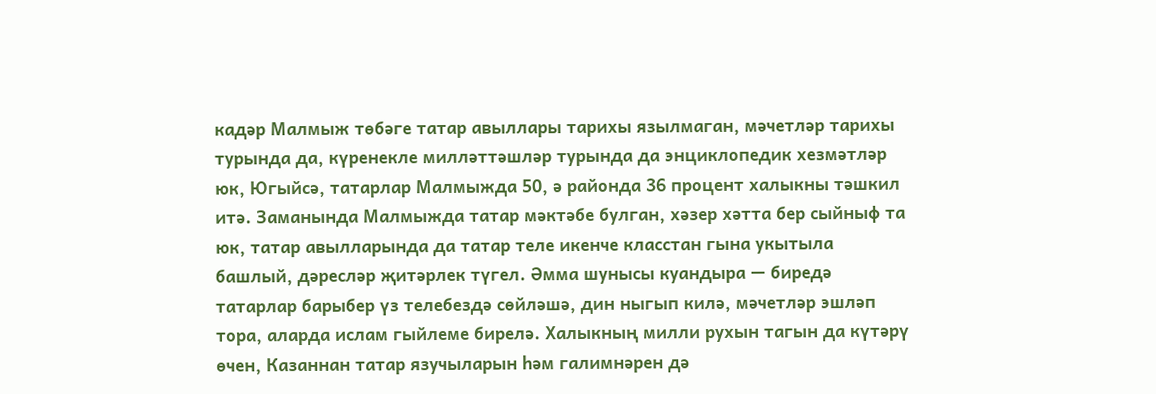кадәр Малмыж төбәге татар авыллары тарихы язылмаган, мәчетләр тарихы турында да, күренекле милләттәшләр турында да энциклопедик хезмәтләр юк, Югыйсә, татарлар Малмыжда 50, ә районда 36 процент халыкны тәшкил итә. Заманында Малмыжда татар мәктәбе булган, хәзер хәтта бер сыйныф та юк, татар авылларында да татар теле икенче класстан гына укытыла башлый, дәресләр җитәрлек түгел. Әмма шунысы куандыра — биредә татарлар барыбер үз телебездә сөйләшә, дин ныгып килә, мәчетләр эшләп тора, аларда ислам гыйлеме бирелә. Халыкның милли рухын тагын да күтәрү өчен, Казаннан татар язучыларын һәм галимнәрен дә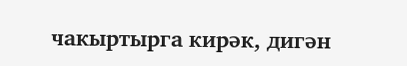чакыртырга кирәк, дигән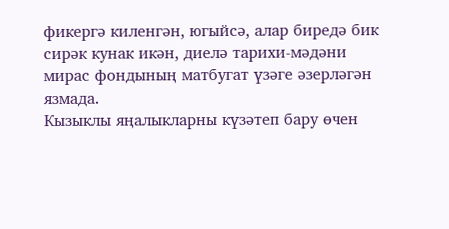фикергә киленгән, югыйсә, алар биредә бик сирәк кунак икән, диелә тарихи-мәдәни мирас фондының матбугат үзәге әзерләгән язмада.
Кызыклы яңалыкларны күзәтеп бару өчен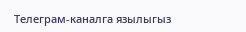Телеграм-каналга язылыгыз